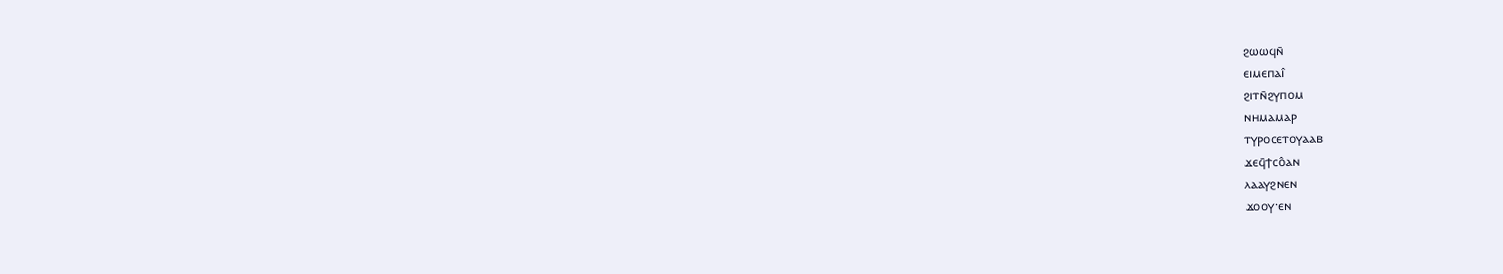ϩⲱⲱϥⲛ̄
ⲉⲓⲙⲉⲡⲁⲓ̂
ϩⲓⲧⲛ̄ϩⲩⲡⲟⲙ
ⲛⲏⲙⲁⲙⲁⲣ
ⲧⲩⲣⲟⲥⲉⲧⲟⲩⲁⲁⲃ
ϫⲉϥ̄ϯⲥⲟ̂ⲁⲛ
ⲗⲁⲁⲩϩⲛⲉⲛ
ϫⲟⲟⲩ·ⲉⲛ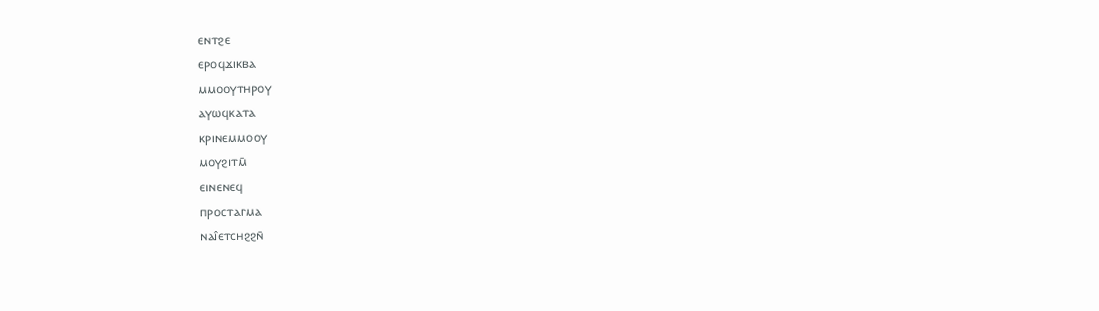ⲉⲛⲧϩⲉ
ⲉⲣⲟϥϫⲓⲕⲃⲁ
ⲙⲙⲟⲟⲩⲧⲏⲣⲟⲩ
ⲁⲩⲱϥⲕⲁⲧⲁ
ⲕⲣⲓⲛⲉⲙⲙⲟⲟⲩ
ⲙⲟⲩϩⲓⲧⲙ̄
ⲉⲓⲛⲉⲛⲉϥ
ⲡⲣⲟⲥⲧⲁⲅⲙⲁ
ⲛⲁⲓ̂ⲉⲧⲥⲏϩϩⲛ̄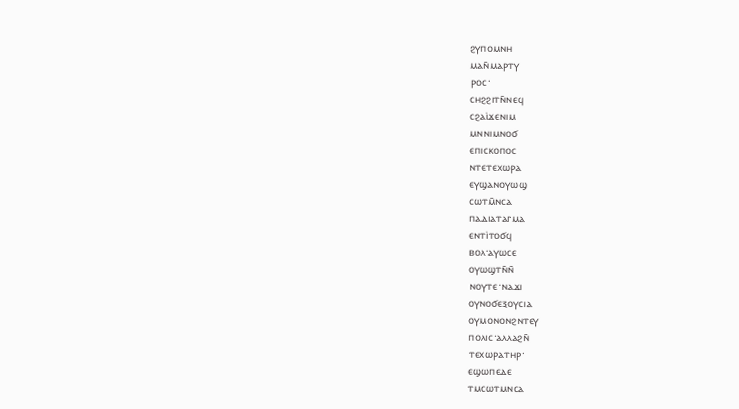ϩⲩⲡⲟⲙⲛⲏ
ⲙⲁⲛ̄ⲙⲁⲣⲧⲩ
ⲣⲟⲥ·
ⲥⲏϩϩⲓⲧⲛ̄ⲛⲉϥ
ⲥϩⲁⲓ̇ϫⲉⲛⲓⲙ
ⲙⲛⲛⲓⲙⲛⲟϭ
ⲉⲡⲓⲥⲕⲟⲡⲟⲥ
ⲛⲧⲉⲧⲉⲭⲱⲣⲁ
ⲉⲩϣⲁⲛⲟⲩⲱϣ
ⲥⲱⲧⲙ̄ⲛⲥⲁ
ⲡⲁⲇⲓⲁⲧⲁⲅⲙⲁ
ⲉⲛⲧⲓ̇ⲧⲟϭϥ
ⲃⲟⲗ·ⲁⲩⲱⲥⲉ
ⲟⲩⲱϣⲧⲛ̄ⲛ̄
ⲛⲟⲩⲧⲉ·ⲛⲁϫⲓ
ⲟⲩⲛⲟϭⲉⲝⲟⲩⲥⲓⲁ
ⲟⲩⲙⲟⲛⲟⲛϩⲛⲧⲉⲩ
ⲡⲟⲗⲓⲥ·ⲁⲗⲗⲁϩⲛ̄
ⲧⲉⲭⲱⲣⲁⲧⲏⲣ·
ⲉϣⲱⲡⲉⲇⲉ
ⲧⲙⲥⲱⲧⲙⲛⲥⲁ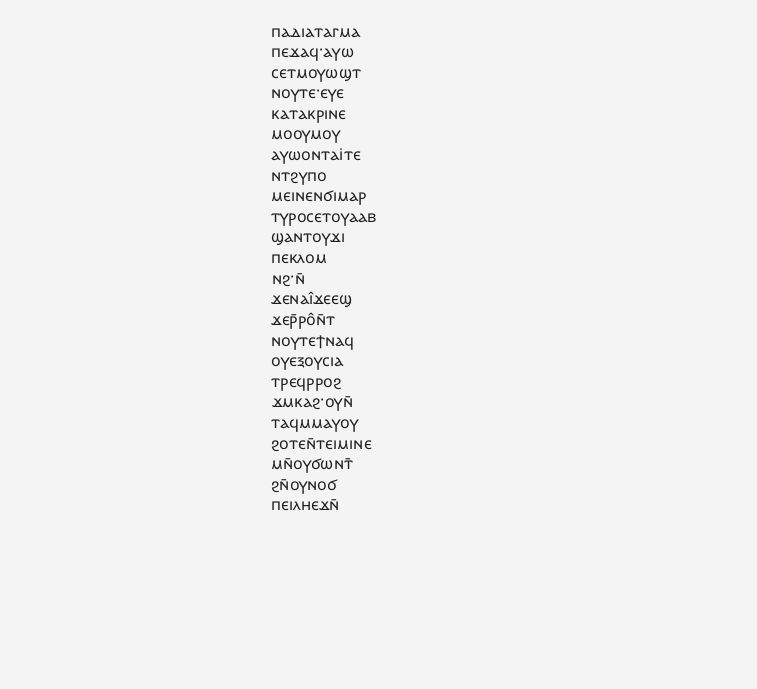ⲡⲁⲇⲓⲁⲧⲁⲅⲙⲁ
ⲡⲉϫⲁϥ·ⲁⲩⲱ
ⲥⲉⲧⲙⲟⲩⲱϣⲧ
ⲛⲟⲩⲧⲉ·ⲉⲩⲉ
ⲕⲁⲧⲁⲕⲣⲓⲛⲉ
ⲙⲟⲟⲩⲙⲟⲩ
ⲁⲩⲱⲟⲛⲧⲁⲓ̇ⲧⲉ
ⲛⲧϩⲩⲡⲟ
ⲙⲉⲓⲛⲉⲛϭⲓⲙⲁⲣ
ⲧⲩⲣⲟⲥⲉⲧⲟⲩⲁⲁⲃ
ϣⲁⲛⲧⲟⲩϫⲓ
ⲡⲉⲕⲗⲟⲙ
ⲛϩ·ⲛ̄
ϫⲉⲛⲁⲓ̂ϫⲉⲉϣ
ϫⲉⲣ̄ⲣⲟ̂ⲛ̄ⲧ
ⲛⲟⲩⲧⲉϯⲛⲁϥ
ⲟⲩⲉⲝⲟⲩⲥⲓⲁ
ⲧⲣⲉϥⲣⲣⲟϩ
ϫⲙⲕⲁϩ·ⲟⲩⲛ̄
ⲧⲁϥⲙⲙⲁⲩⲟⲩ
ϩⲟⲧⲉⲛ̄ⲧⲉⲓⲙⲓⲛⲉ
ⲙⲛ̄ⲟⲩϭⲱⲛⲧ̄
ϩⲛ̄ⲟⲩⲛⲟϭ
ⲡⲉⲓⲗⲏⲉϫⲛ̄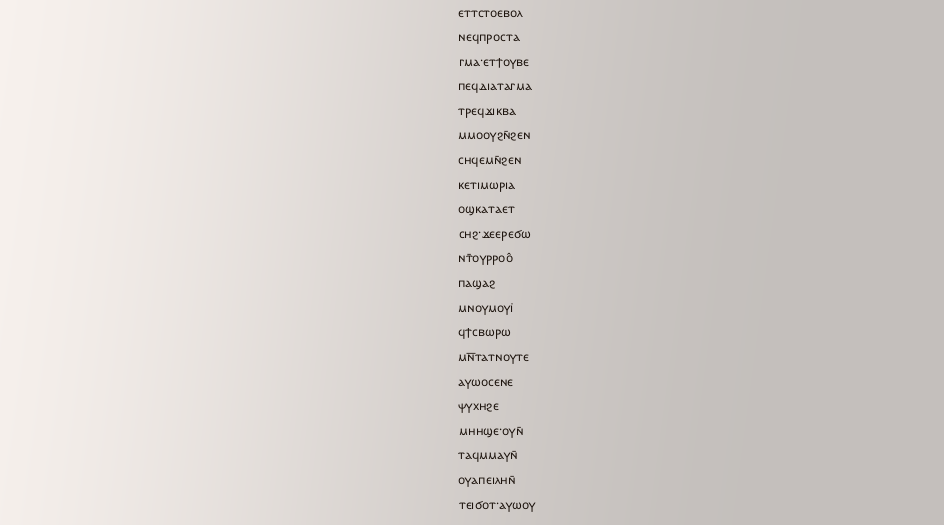ⲉⲧⲧⲥⲧⲟⲉⲃⲟⲗ
ⲛⲉϥⲡⲣⲟⲥⲧⲁ
ⲅⲙⲁ·ⲉⲧϯⲟⲩⲃⲉ
ⲡⲉϥⲇⲓⲁⲧⲁⲅⲙⲁ
ⲧⲣⲉϥϫⲓⲕⲃⲁ
ⲙⲙⲟⲟⲩϩⲛ̄ϩⲉⲛ
ⲥⲏϥⲉⲙⲛ̄ϩⲉⲛ
ⲕⲉⲧⲓⲙⲱⲣⲓⲁ
ⲟϣⲕⲁⲧⲁⲉⲧ
ⲥⲏϩ·ϫⲉⲉⲣⲉϭⲱ
ⲛⲧ̄ⲟⲩⲣⲣⲟⲟ̂
ⲡⲁϣⲁϩ
ⲙⲛⲟⲩⲙⲟⲩⲓ̇
ϥϯⲥⲃⲱⲣⲱ
ⲙⲛ︦ⲧⲁⲧⲛⲟⲩⲧⲉ
ⲁⲩⲱⲟⲥⲉⲛⲉ
ⲯⲩⲭⲏϩⲉ
ⲙⲏⲏϣⲉ·ⲟⲩⲛ̄
ⲧⲁϥⲙⲙⲁⲩⲛ̄
ⲟⲩⲁⲡⲉⲓⲗⲏⲛ̄
ⲧⲉⲓϭⲟⲧ·ⲁⲩⲱⲟⲩ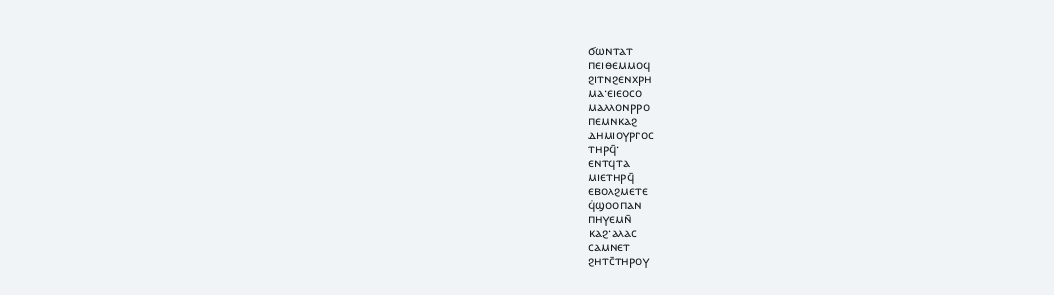ϭⲱⲛⲧⲁⲧ
ⲡⲉⲓⲑⲉⲙⲙⲟϥ
ϩⲓⲧⲛϩⲉⲛⲭⲣⲏ
ⲙⲁ·ⲉⲓⲉⲟⲥⲟ
ⲙⲁⲗⲗⲟⲛⲣⲣⲟ
ⲡⲉⲙⲛⲕⲁϩ
ⲇⲏⲙⲓⲟⲩⲣⲅⲟⲥ
ⲧⲏⲣϥ̄·
ⲉⲛⲧϥⲧⲁ
ⲙⲓⲉⲧⲏⲣϥ̄
ⲉⲃⲟⲗϩⲙⲉⲧⲉ
ϥ̇ϣⲟⲟⲡⲁⲛ
ⲡⲏⲩⲉⲙⲛ̄
ⲕⲁϩ·ⲁⲗⲁⲥ
ⲥⲁⲙⲛⲉⲧ
ϩⲏⲧⲥ̄ⲧⲏⲣⲟⲩ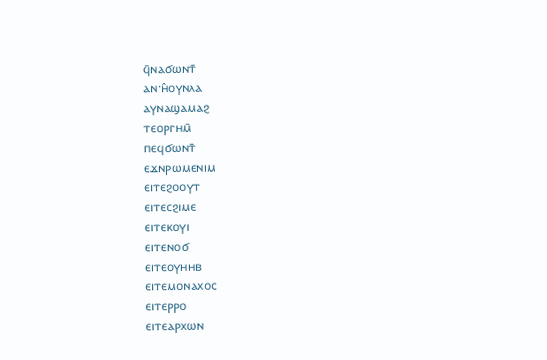ϥ̄ⲛⲁϭⲱⲛⲧ̄
ⲁⲛ·ⲏ̂ⲟⲩⲛⲗⲁ
ⲁⲩⲛⲁϣⲁⲙⲁϩ
ⲧⲉⲟⲣⲅⲏⲙ̄
ⲡⲉϥϭⲱⲛⲧ̄
ⲉϫⲛⲣⲱⲙⲉⲛⲓⲙ
ⲉⲓⲧⲉϩⲟⲟⲩⲧ
ⲉⲓⲧⲉⲥϩⲓⲙⲉ
ⲉⲓⲧⲉⲕⲟⲩⲓ
ⲉⲓⲧⲉⲛⲟϭ
ⲉⲓⲧⲉⲟⲩⲏⲏⲃ
ⲉⲓⲧⲉⲙⲟⲛⲁⲭⲟⲥ
ⲉⲓⲧⲉⲣⲣⲟ
ⲉⲓⲧⲉⲁⲣⲭⲱⲛ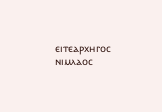ⲉⲓⲧⲉⲁⲣⲭⲏⲅⲟⲥ
ⲛⲓⲙⲗⲁⲟⲥ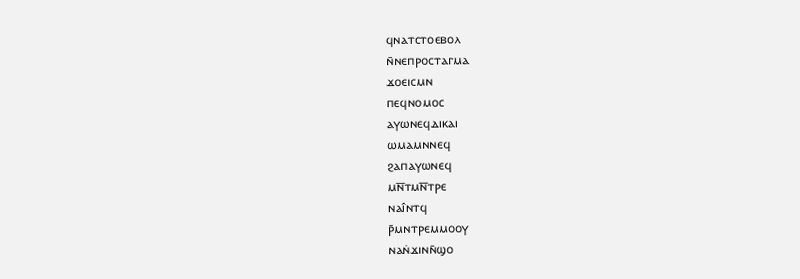ϥⲛⲁⲧⲥⲧⲟⲉⲃⲟⲗ
ⲛ̄ⲛⲉⲡⲣⲟⲥⲧⲁⲅⲙⲁ
ϫⲟⲉⲓⲥⲙⲛ
ⲡⲉϥⲛⲟⲙⲟⲥ
ⲁⲩⲱⲛⲉϥⲇⲓⲕⲁⲓ
ⲱⲙⲁⲙⲛⲛⲉϥ
ϩⲁⲡⲁⲩⲱⲛⲉϥ
ⲙⲛ︦ⲧⲙⲛ︦ⲧⲣⲉ
ⲛⲁⲓ̂ⲛⲧϥ
ⲣ̄ⲙⲛⲧⲣⲉⲙⲙⲟⲟⲩ
ⲛⲁⲛ̇ϫⲓⲛⲛ̄ϣⲟ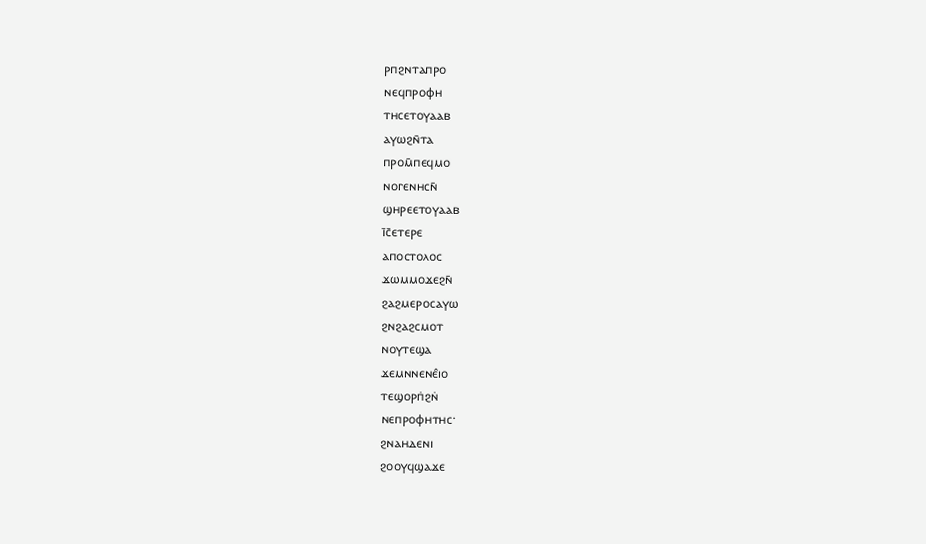ⲣⲡϩⲛⲧⲁⲡⲣⲟ
ⲛⲉϥⲡⲣⲟⲫⲏ
ⲧⲏⲥⲉⲧⲟⲩⲁⲁⲃ
ⲁⲩⲱϩⲛ̄ⲧⲁ
ⲡⲣⲟⲙ̄ⲡⲉϥⲙⲟ
ⲛⲟⲅⲉⲛⲏⲥⲛ̄
ϣⲏⲣⲉⲉⲧⲟⲩⲁⲁⲃ
ⲓ̄ⲥ̄ⲉⲧⲉⲣⲉ
ⲁⲡⲟⲥⲧⲟⲗⲟⲥ
ϫⲱⲙⲙⲟϫⲉϩⲛ̄
ϩⲁϩⲙⲉⲣⲟⲥⲁⲩⲱ
ϩⲛϩⲁϩⲥⲙⲟⲧ
ⲛⲟⲩⲧⲉϣⲁ
ϫⲉⲙⲛⲛⲉⲛⲉ̂ⲓⲟ
ⲧⲉϣⲟⲣⲡ̇ϩⲛ̇
ⲛⲉⲡⲣⲟⲫⲏⲧⲏⲥ·
ϩⲛⲁⲏⲇⲉⲛⲓ
ϩⲟⲟⲩϥϣⲁϫⲉ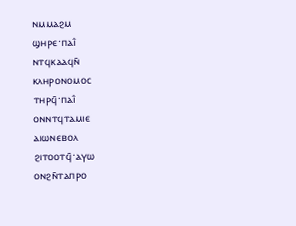ⲛⲙⲙⲁϩⲙ
ϣⲏⲣⲉ·ⲡⲁⲓ̂
ⲛⲧϥⲕⲁⲁϥⲛ̄
ⲕⲗⲏⲣⲟⲛⲟⲙⲟⲥ
ⲧⲏⲣϥ̄·ⲡⲁⲓ̂
ⲟⲛⲛⲧϥⲧⲁⲙⲓⲉ
ⲁⲓⲱⲛⲉⲃⲟⲗ
ϩⲓⲧⲟⲟⲧϥ̄·ⲁⲩⲱ
ⲟⲛϩⲛ̄ⲧⲁⲡⲣⲟ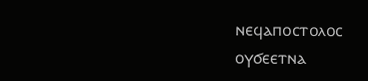ⲛⲉϥⲁⲡⲟⲥⲧⲟⲗⲟⲥ
ⲟⲩϭⲉⲉⲧⲛⲁ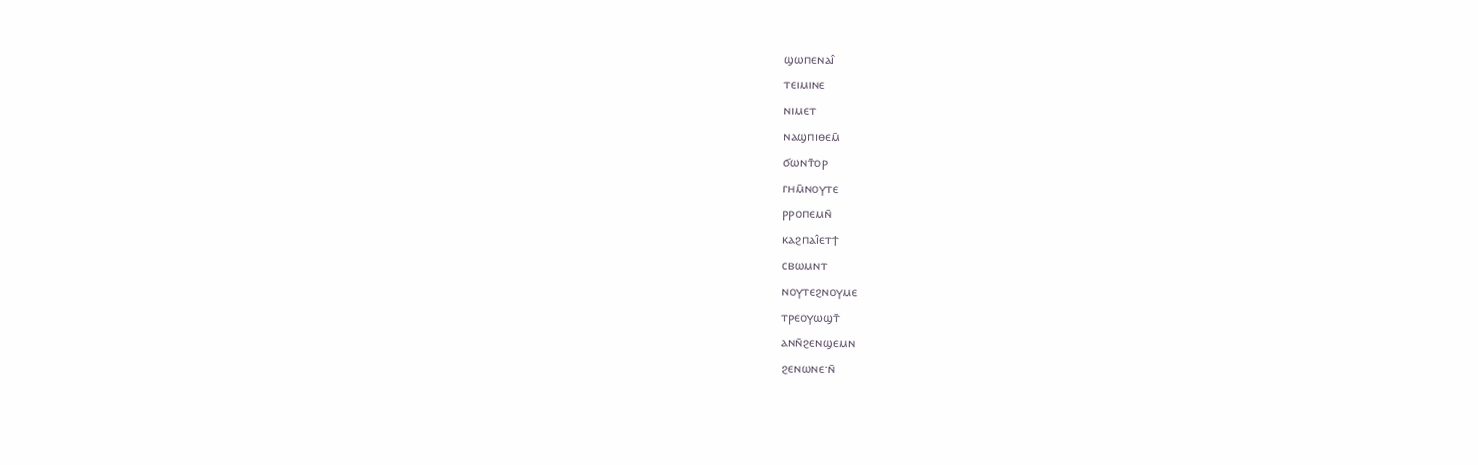ϣⲱⲡⲉⲛⲁⲓ̂
ⲧⲉⲓⲙⲓⲛⲉ
ⲛⲓⲙⲉⲧ
ⲛⲁϣⲡⲓⲑⲉⲙ̄
ϭⲱⲛⲧ̄ⲟⲣ
ⲅⲏⲙ̄ⲛⲟⲩⲧⲉ
ⲣⲣⲟⲡⲉⲙⲛ̄
ⲕⲁϩⲡⲁⲓ̂ⲉⲧϯ
ⲥⲃⲱⲙⲛⲧ
ⲛⲟⲩⲧⲉϩⲛⲟⲩⲙⲉ
ⲧⲣⲉⲟⲩⲱϣⲧ̄
ⲁⲛⲛ̄ϩⲉⲛϣⲉⲙⲛ
ϩⲉⲛⲱⲛⲉ·ⲛ̄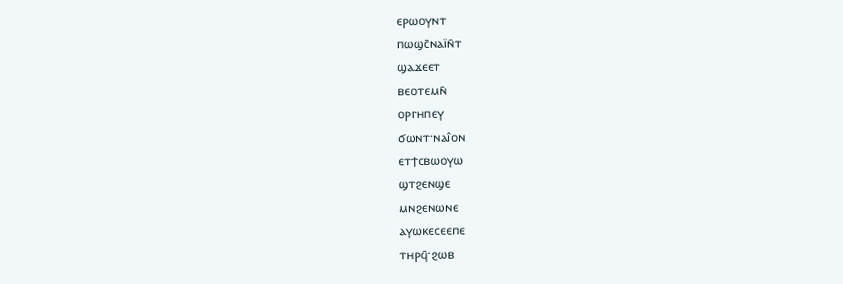ⲉⲣⲱⲟⲩⲛⲧ
ⲡⲱϣⲥ̄ⲛⲁⲓ̈ⲛ̄ⲧ
ϣⲁϫⲉⲉⲧ
ⲃⲉⲟⲧⲉⲙⲛ̄
ⲟⲣⲅⲏⲡⲉⲩ
ϭⲱⲛⲧ·ⲛⲁⲓ̂ⲟⲛ
ⲉⲧϯⲥⲃⲱⲟⲩⲱ
ϣⲧϩⲉⲛϣⲉ
ⲙⲛϩⲉⲛⲱⲛⲉ
ⲁⲩⲱⲕⲉⲥⲉⲉⲡⲉ
ⲧⲏⲣϥ̄·ϩⲱⲃ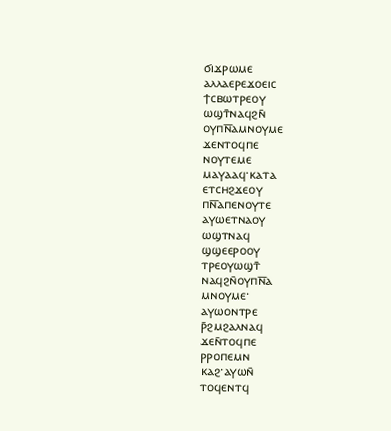ϭⲓϫⲣⲱⲙⲉ
ⲁⲗⲗⲁⲉⲣⲉϫⲟⲉⲓⲥ
ϯⲥⲃⲱⲧⲣⲉⲟⲩ
ⲱϣⲧ̄ⲛⲁϥϩⲛ̄
ⲟⲩⲡⲛ︦ⲁⲙⲛⲟⲩⲙⲉ
ϫⲉⲛⲧⲟϥⲡⲉ
ⲛⲟⲩⲧⲉⲙⲉ
ⲙⲁⲩⲁⲁϥ·ⲕⲁⲧⲁ
ⲉⲧⲥⲏϩϫⲉⲟⲩ
ⲡⲛ︦ⲁⲡⲉⲛⲟⲩⲧⲉ
ⲁⲩⲱⲉⲧⲛⲁⲟⲩ
ⲱϣⲧⲛⲁϥ
ϣϣⲉⲉⲣⲟⲟⲩ
ⲧⲣⲉⲟⲩⲱϣⲧ̄
ⲛⲁϥϩⲛ̄ⲟⲩⲡⲛ︦ⲁ
ⲙⲛⲟⲩⲙⲉ·
ⲁⲩⲱⲟⲛⲧⲣⲉ
ⲣ̄ϩⲙϩⲁⲗⲛⲁϥ
ϫⲉⲛ̄ⲧⲟϥⲡⲉ
ⲣⲣⲟⲡⲉⲙⲛ
ⲕⲁϩ·ⲁⲩⲱⲛ̄
ⲧⲟϥⲉⲛⲧϥ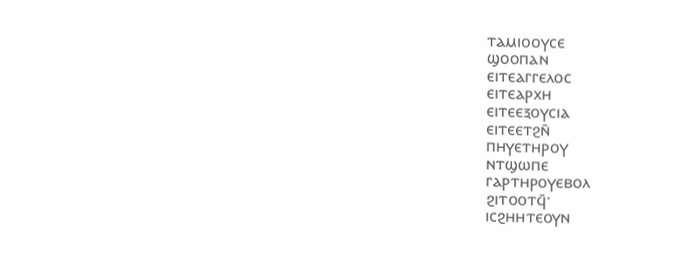ⲧⲁⲙⲓⲟⲟⲩⲥⲉ
ϣⲟⲟⲡⲁⲛ
ⲉⲓⲧⲉⲁⲅⲅⲉⲗⲟⲥ
ⲉⲓⲧⲉⲁⲣⲭⲏ
ⲉⲓⲧⲉⲉⲝⲟⲩⲥⲓⲁ
ⲉⲓⲧⲉⲉⲧϩⲛ̄
ⲡⲏⲩⲉⲧⲏⲣⲟⲩ
ⲛⲧϣⲱⲡⲉ
ⲅⲁⲣⲧⲏⲣⲟⲩⲉⲃⲟⲗ
ϩⲓⲧⲟⲟⲧϥ̄·
ⲓⲥϩⲏⲏⲧⲉⲟⲩⲛ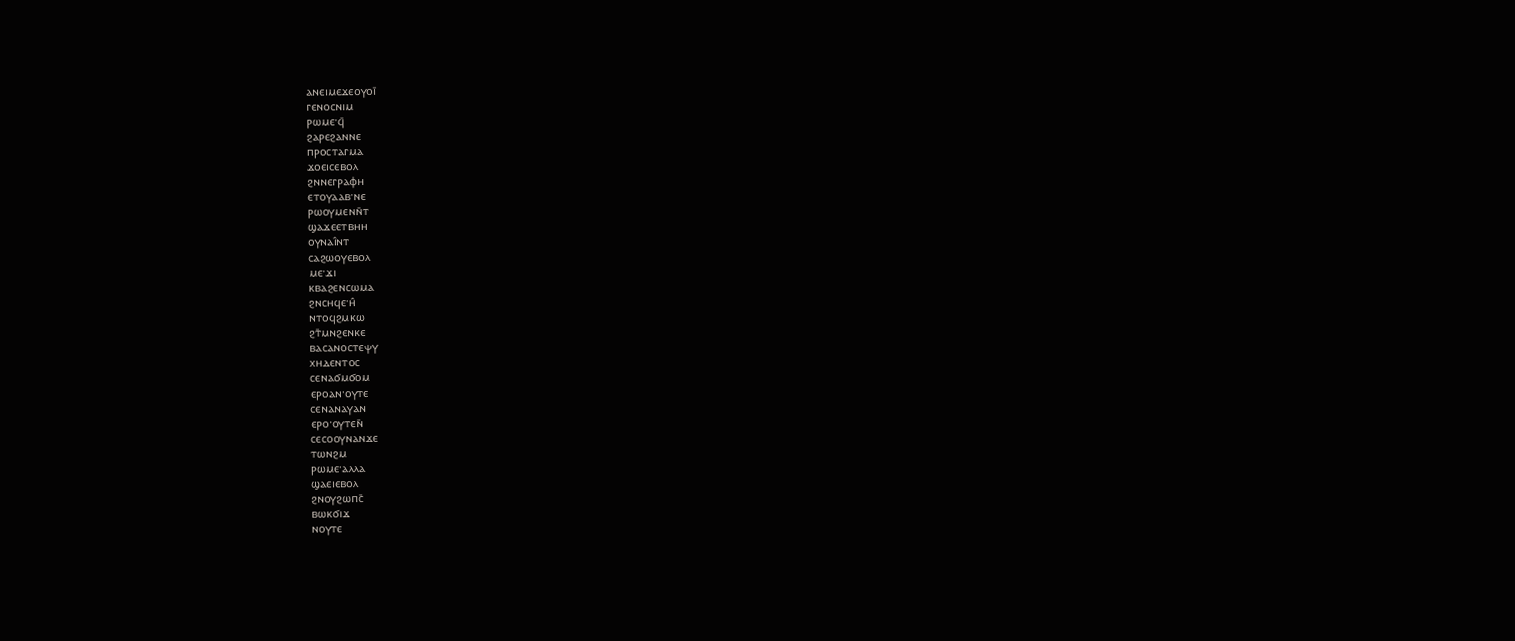ⲁⲛⲉⲓⲙⲉϫⲉⲟⲩⲟⲓ̄
ⲅⲉⲛⲟⲥⲛⲓⲙ
ⲣⲱⲙⲉ·ϥ̄
ϩⲁⲣⲉϩⲁⲛⲛⲉ
ⲡⲣⲟⲥⲧⲁⲅⲙⲁ
ϫⲟⲉⲓⲥⲉⲃⲟⲗ
ϩⲛⲛⲉⲅⲣⲁⲫⲏ
ⲉⲧⲟⲩⲁⲁⲃ·ⲛⲉ
ⲣⲱⲟⲩⲙⲉⲛⲛ̄ⲧ
ϣⲁϫⲉⲉⲧⲃⲏⲏ
ⲟⲩⲛⲁⲓ̂ⲛⲧ
ⲥⲁϩⲱⲟⲩⲉⲃⲟⲗ
ⲙⲉ·ϫⲓ
ⲕⲃⲁϩⲉⲛⲥⲱⲙⲁ
ϩⲛⲥⲏϥⲉ·ⲏ̂
ⲛⲧⲟϥϩⲙⲕⲱ
ϩⲧ̄ⲙⲛϩⲉⲛⲕⲉ
ⲃⲁⲥⲁⲛⲟⲥⲧⲉⲯⲩ
ⲭⲏⲇⲉⲛⲧⲟⲥ
ⲥⲉⲛⲁϭⲙϭⲟⲙ
ⲉⲣⲟⲁⲛ·ⲟⲩⲧⲉ
ⲥⲉⲛⲁⲛⲁⲩⲁⲛ
ⲉⲣⲟ·ⲟⲩⲧⲉⲛ̄
ⲥⲉⲥⲟⲟⲩⲛⲁⲛϫⲉ
ⲧⲱⲛϩⲙ
ⲣⲱⲙⲉ·ⲁⲗⲗⲁ
ϣⲁⲉⲓⲉⲃⲟⲗ
ϩⲛⲟⲩϩⲱⲡⲥ̄
ⲃⲱⲕϭⲓϫ
ⲛⲟⲩⲧⲉ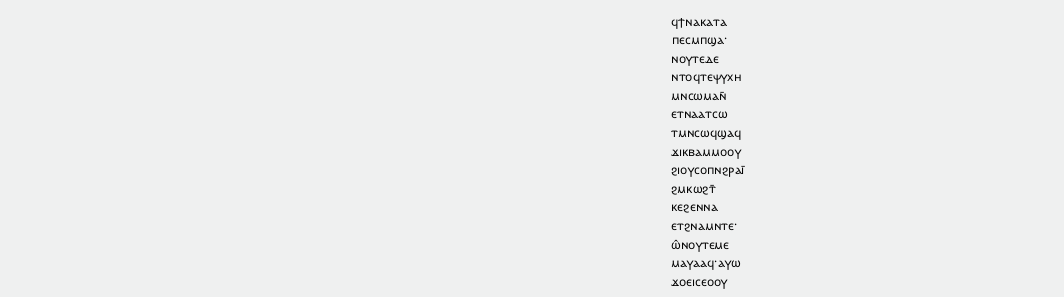ϥϯⲛⲁⲕⲁⲧⲁ
ⲡⲉⲥⲙⲡϣⲁ·
ⲛⲟⲩⲧⲉⲇⲉ
ⲛⲧⲟϥⲧⲉⲯⲩⲭⲏ
ⲙⲛⲥⲱⲙⲁⲛ̄
ⲉⲧⲛⲁⲁⲧⲥⲱ
ⲧⲙⲛⲥⲱϥϣⲁϥ
ϫⲓⲕⲃⲁⲙⲙⲟⲟⲩ
ϩⲓⲟⲩⲥⲟⲡⲛϩⲣⲁⲓ̄
ϩⲙⲕⲱϩⲧ̄
ⲕⲉϩⲉⲛⲛⲁ
ⲉⲧϩⲛⲁⲙⲛⲧⲉ·
ⲱ̂ⲛⲟⲩⲧⲉⲙⲉ
ⲙⲁⲩⲁⲁϥ·ⲁⲩⲱ
ϫⲟⲉⲓⲥⲉⲟⲟⲩ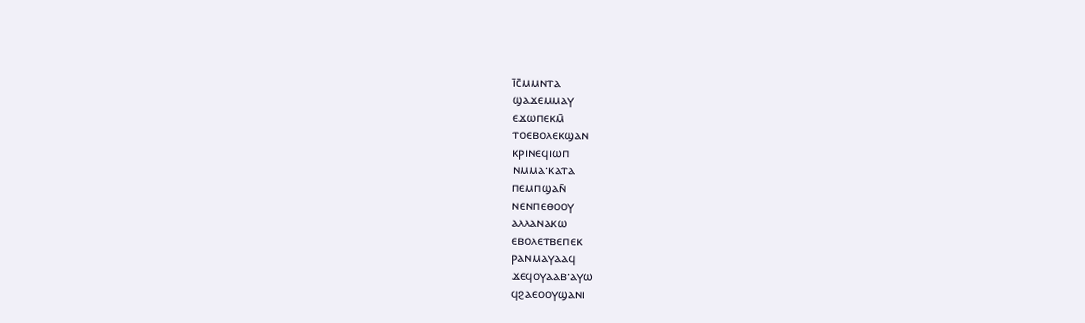ⲓ̄ⲥ̄ⲙⲙⲛⲧⲁ
ϣⲁϫⲉⲙⲙⲁⲩ
ⲉϫⲱⲡⲉⲕⲙ̄
ⲧⲟⲉⲃⲟⲗⲉⲕϣⲁⲛ
ⲕⲣⲓⲛⲉϥⲓⲱⲡ
ⲛⲙⲙⲁ·ⲕⲁⲧⲁ
ⲡⲉⲙⲡϣⲁⲛ̄
ⲛⲉⲛⲡⲉⲑⲟⲟⲩ
ⲁⲗⲗⲁⲛⲁⲕⲱ
ⲉⲃⲟⲗⲉⲧⲃⲉⲡⲉⲕ
ⲣⲁⲛⲙⲁⲩⲁⲁϥ
ϫⲉϥⲟⲩⲁⲁⲃ·ⲁⲩⲱ
ϥϩⲁⲉⲟⲟⲩϣⲁⲛⲓ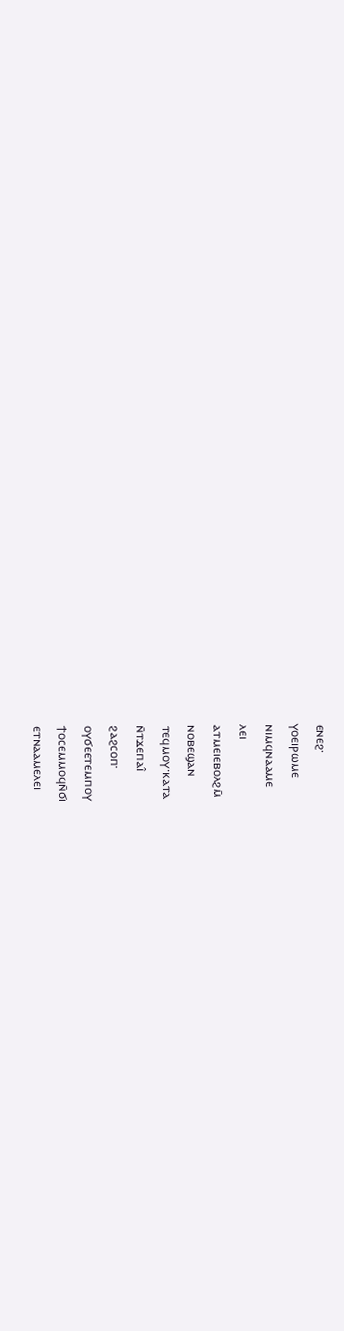ⲉⲛⲉϩ·
ⲩⲟⲉⲓⲣⲱⲙⲉ
ⲛⲓⲙϥⲛⲁⲁⲙⲉ
ⲗⲉⲓ
ⲁⲧⲙⲉⲓⲉⲃⲟⲗϩⲙ̄
ⲛⲟⲃⲉϣⲁⲛ
ⲧⲉϥⲙⲟⲩ·ⲕⲁⲧⲁ
ⲛ̄ⲧϫⲉⲡⲁⲓ̂
ϩⲁϩⲥⲟⲡ·
ⲟⲩϭⲉⲉⲧⲉⲙⲡⲟⲩ
ϯⲟⲥⲉⲙⲙⲟϥⲛ̄ϭⲓ
ⲉⲧⲛⲁⲁⲙⲉⲗⲉⲓ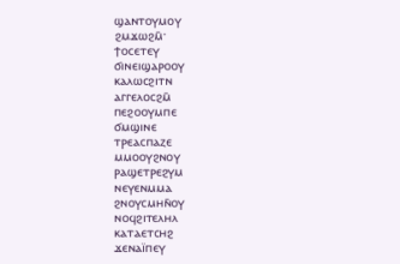ϣⲁⲛⲧⲟⲩⲙⲟⲩ
ϩⲙϫⲱϩⲙ̄·
ϯⲟⲥⲉⲧⲉⲩ
ϭⲓⲛⲉⲓϣⲁⲣⲟⲟⲩ
ⲕⲁⲗⲱⲥϩⲓⲧⲛ
ⲁⲅⲅⲉⲗⲟⲥϩⲙ̄
ⲡⲉϩⲟⲟⲩⲙⲡⲉ
ϭⲙϣⲓⲛⲉ
ⲧⲣⲉⲁⲥⲡⲁⲍⲉ
ⲙⲙⲟⲟⲩϩⲛⲟⲩ
ⲣⲁϣⲉⲧⲣⲉϩⲩⲙ
ⲛⲉⲩⲉⲛⲙⲙⲁ
ϩⲛⲟⲩⲥⲙⲏⲛ̄ⲟⲩ
ⲛⲟϥϩⲓⲧⲉⲗⲏⲗ
ⲕⲁⲧⲁⲉⲧⲥⲏϩ
ϫⲉⲛⲁⲓ̈ⲡⲉⲩ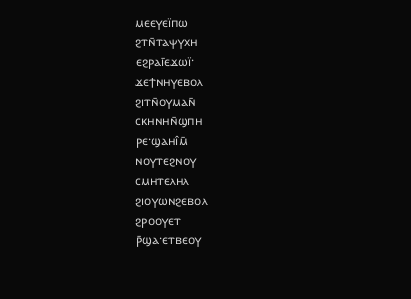ⲙⲉⲉⲩⲉⲓ̈ⲡⲱ
ϩⲧⲛ̄ⲧⲁⲯⲩⲭⲏ
ⲉϩⲣⲁⲓ̄ⲉϫⲱⲓ̈·
ϫⲉϯⲛⲏⲩⲉⲃⲟⲗ
ϩⲓⲧⲛ̄ⲟⲩⲙⲁⲛ̄
ⲥⲕⲏⲛⲏⲛ̄ϣⲡⲏ
ⲣⲉ·ϣⲁⲏⲓ̂ⲙ̄
ⲛⲟⲩⲧⲉϩⲛⲟⲩ
ⲥⲙⲏⲧⲉⲗⲏⲗ
ϩⲓⲟⲩⲱⲛϩⲉⲃⲟⲗ
ϩⲣⲟⲟⲩⲉⲧ
ⲣ̄ϣⲁ·ⲉⲧⲃⲉⲟⲩ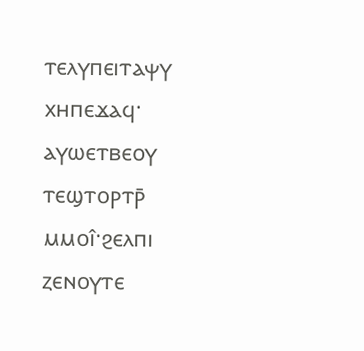ⲧⲉⲗⲩⲡⲉⲓⲧⲁⲯⲩ
ⲭⲏⲡⲉϫⲁϥ·
ⲁⲩⲱⲉⲧⲃⲉⲟⲩ
ⲧⲉϣⲧⲟⲣⲧⲣ̄
ⲙⲙⲟⲓ̂·ϩⲉⲗⲡⲓ
ⲍⲉⲛⲟⲩⲧⲉ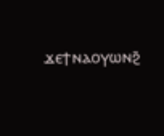ϫⲉϯⲛⲁⲟⲩⲱⲛϩ̄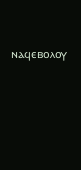ⲛⲁϥⲉⲃⲟⲗⲟⲩ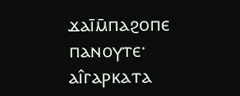ϫⲁⲓ̄ⲙ̄ⲡⲁϩⲟⲡⲉ
ⲡⲁⲛⲟⲩⲧⲉ·
ⲁⲓ̂ⲅⲁⲣⲕⲁⲧⲁ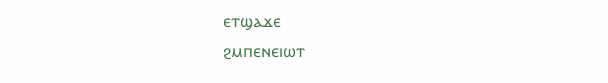ⲉⲧϣⲁϫⲉ
ϩⲙⲡⲉⲛⲉⲓⲱⲧ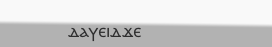ⲇⲁⲩⲉⲓⲇϫⲉ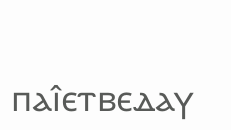ⲡⲁⲓ̂ⲉⲧⲃⲉⲇⲁⲩ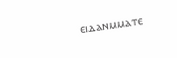ⲉⲓⲇⲁⲛⲙⲙⲁⲧⲉ